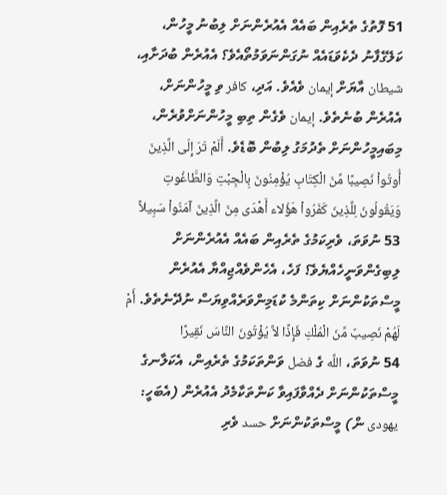51 ފޮތުގެ ތެރެއިން ބައެއް އެއުރެންނަށް ލިބުނު މީހުން، ކަލޭގެފާނު ދެކެވަޑައެއް ނުގަންނަވަމުތޯއެވެ؟ އެއުރެން ބުދަށާއި، شيطان އާޔަށް إيمان ވެއެވެ. އަދި، كافر ވި މީހުންނަށް، އެއުރެން ބުނެތެވެ. إيمان ވެގެން ތިބި މީހުންނަށްވުރެން، މިބައިމީހުންނަށް ތެދުމަގު ލިބުން ބޮޑެވެ. أَلَمْ تَرَ إِلَى الَّذِينَ أُوتُواْ نَصِيبًا مِّنَ الْكِتَابِ يُؤْمِنُونَ بِالْجِبْتِ وَالطَّاغُوتِ وَيَقُولُونَ لِلَّذِينَ كَفَرُواْ هَؤُلاء أَهْدَى مِنَ الَّذِينَ آمَنُواْ سَبِيلاً
53 ނުވަތަ، ވެރިކަމުގެ ތެރެއިން ބައެއް އެއުރެންނަށް ލިބިގެންވަނީހެއްޔެވެ؟ ފަހެ، އެހެންވެއްޖިއްޔާ އެއުރެން މީސްތަކުންނަށް ކިތަންމެ ކުޑަމިންވަރެއްވިޔަސް ނުދޭނެތެވެ. أَمْ لَهُمْ نَصِيبٌ مِّنَ الْمُلْكِ فَإِذًا لاَّ يُؤْتُونَ النَّاسَ نَقِيرًا
54 ނުވަތަ، اللَّه ގެ فضل ވަންތަކަމުގެ ތެރެއިން، އެކަލާނގެ މީސްތަކުންނަށް ދެއްވާފައިވާ ކަންތަކާމެދު އެއުރެން (އެބަހީ: يهودى ން) މީސްތަކުންނަށް حسد ވެރި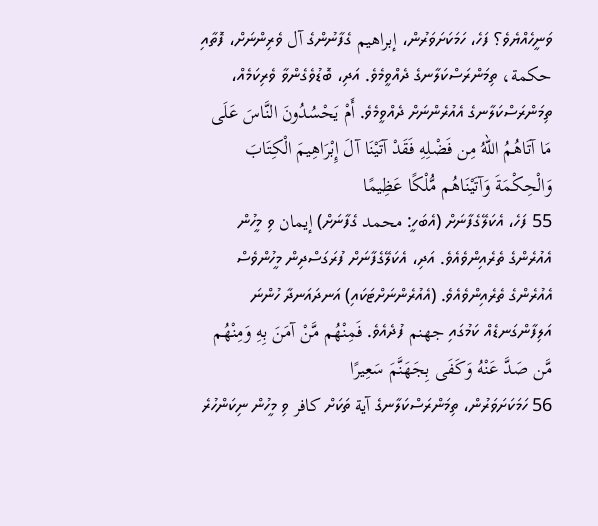ވަނީހެއްޔެވެ؟ ފަހެ، ހަމަކަށަވަރުން، إبراهيم ގެފާނުންގެ آل ވެރިންނަށް، ފޮތާއި حكمة، ތިމަންރަސްކަލާނގެ ދެއްވީމެވެ. އަދި، ބޮޑުވެގެންވާ ވެރިކަމެއް، ތިމަންރަސްކަލާނގެ އެއުރެންނަށް ދެއްވީމެވެ. أَمْ يَحْسُدُونَ النَّاسَ عَلَى مَا آتَاهُمُ اللّهُ مِن فَضْلِهِ فَقَدْ آتَيْنَا آلَ إِبْرَاهِيمَ الْكِتَابَ وَالْحِكْمَةَ وَآتَيْنَاهُم مُّلْكًا عَظِيمًا
55 ފަހެ، އެކަލޭގެފާނަށް (އެބަހީ: محمد ގެފާނަށް) إيمان ވި މީހުން އެއުރެންގެ ތެރެއިންވެއެވެ. އަދި، އެކަލޭގެފާނަށް ފުރަގަސްދިން މީހުންވެސް އެއުރެންގެ ތެރެއިންވެއެވެ. (އެއުރެންނަށްޓަކައި) އަނދައަނދާ ހުންނަ އަލިފާންގަނޑެއް ކަމުގައި جهنم ފުދެއެވެ. فَمِنْهُم مَّنْ آمَنَ بِهِ وَمِنْهُم مَّن صَدَّ عَنْهُ وَكَفَى بِجَهَنَّمَ سَعِيرًا
56 ހަމަކަށަވަރުން، ތިމަންރަސްކަލާނގެ آية ތަކަށް كافر ވި މީހުން ނިކަންހުރެ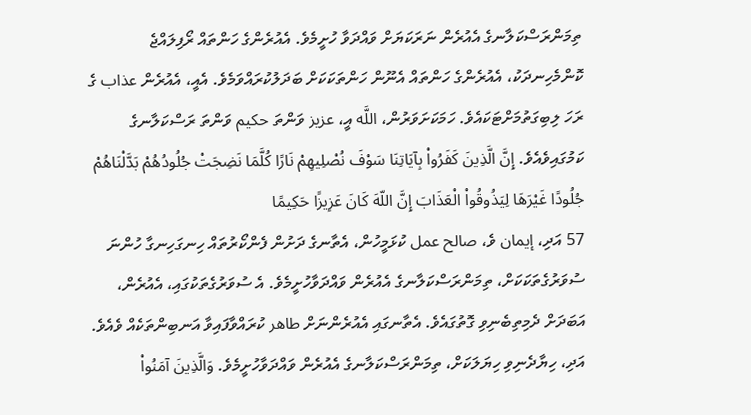ތިމަންރަސްކަލާނގެ އެއުރެން ނަރަކަޔަށް ވައްދަވާ ހުށީމެވެ. އެއުރެންގެ ހަންތައް ރޯފިލައްޖެ ކޮންމެހިނދަކު، އެއުރެންގެ ހަންތައް އެނޫން ހަންތަކަކަށް ބަދަލުކުރައްވަމެވެ. އެއީ، އެއުރެން عذاب ގެ ރަހަ ލިބިގަތުމަށްޓަކައެވެ. ހަމަކަށަވަރުން، اللَّه އީ، عزيز ވަންތަ حكيم ވަންތަ ރަސްކަލާނގެ ކަމުގައިވެއެވެ. إِنَّ الَّذِينَ كَفَرُواْ بِآيَاتِنَا سَوْفَ نُصْلِيهِمْ نَارًا كُلَّمَا نَضِجَتْ جُلُودُهُمْ بَدَّلْنَاهُمْ جُلُودًا غَيْرَهَا لِيَذُوقُواْ الْعَذَابَ إِنَّ اللّهَ كَانَ عَزِيزًا حَكِيمًا
57 އަދި، إيمان ވެ، صالح عمل ކުޅަމީހުން، އެތާނގެ ދަށުން ފެންކޯރުތައް ހިނގަހިނގާ ހުންނަ ސުވަރުގެތަކަކަށް، ތިމަންރަސްކަލާނގެ އެއުރެން ވައްދަވާހުށީމެވެ. އެ ސުވަރުގެތަކުގައި، އެއުރެން، އަބަދަށް ދެމިތިބެނިވި ގޮތުގައެވެ. އެތާނގައި އެއުރެންނަށް طاهر ކުރައްވާފައިވާ އަނބިންތަކެއް ވެއެވެ. އަދި، ހިޔާދެނިވި ހިޔަލަކަށް، ތިމަންރަސްކަލާނގެ އެއުރެން ވައްދަވާހުށީމެވެ. وَالَّذِينَ آمَنُواْ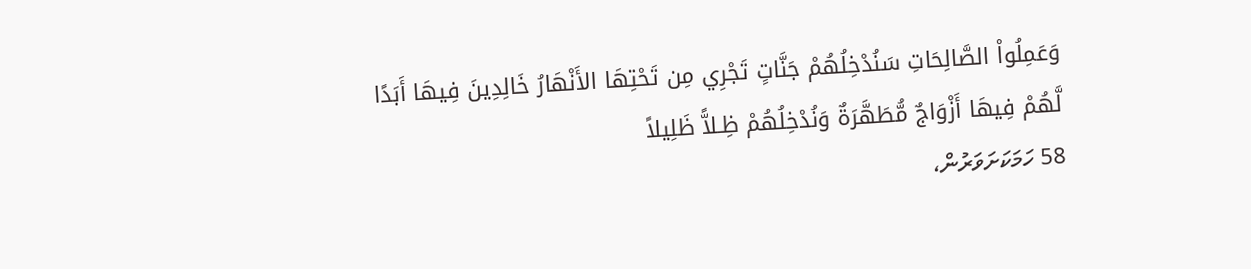وَعَمِلُواْ الصَّالِحَاتِ سَنُدْخِلُهُمْ جَنَّاتٍ تَجْرِي مِن تَحْتِهَا الأَنْهَارُ خَالِدِينَ فِيهَا أَبَدًا لَّهُمْ فِيهَا أَزْوَاجٌ مُّطَهَّرَةٌ وَنُدْخِلُهُمْ ظِـلاًّ ظَلِيلاً
58 ހަމަކަށަވަރުން،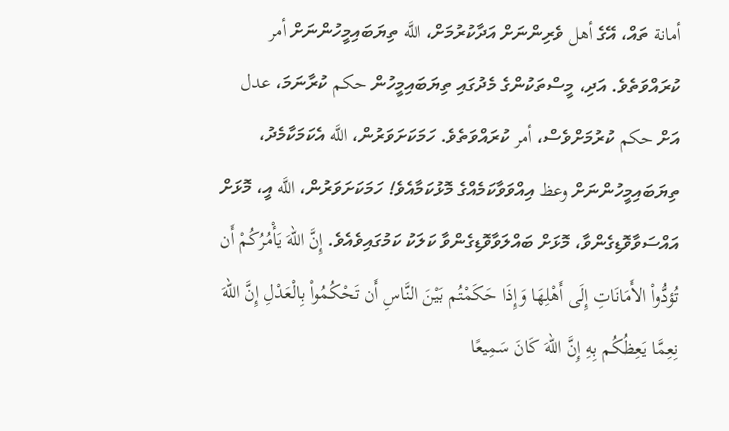أمانة ތައް، އޭގެ أهل ވެރިންނަށް އަދާކުރުމަށް، اللَّه ތިޔަބައިމީހުންނަށް أمر ކުރައްވަތެވެ. އަދި، މީސްތަކުންގެ މެދުގައި ތިޔަބައިމީހުން حكم ކުރާނަމަ، عدل އަށް حكم ކުރުމަށްވެސް، أمر ކުރައްވަތެވެ. ހަމަކަށަވަރުން، اللَّه އެކަމަކާމެދު، ތިޔަބައިމީހުންނަށް وعظ އިއްވަވާކަމެއްގެ މޮޅުކަމާއެވެ! ހަމަކަށަވަރުން، اللَّه އީ، މޮޅަށް އައްސަވާވޮޑިގެންވާ، މޮޅަށް ބައްލަވާވޮޑިގެންވާ ކަލަކު ކަމުގައިވެއެވެ. إِنَّ اللّهَ يَأْمُرُكُمْ أَن تُؤدُّواْ الأَمَانَاتِ إِلَى أَهْلِهَا وَإِذَا حَكَمْتُم بَيْنَ النَّاسِ أَن تَحْكُمُواْ بِالْعَدْلِ إِنَّ اللّهَ نِعِمَّا يَعِظُكُم بِهِ إِنَّ اللّهَ كَانَ سَمِيعًا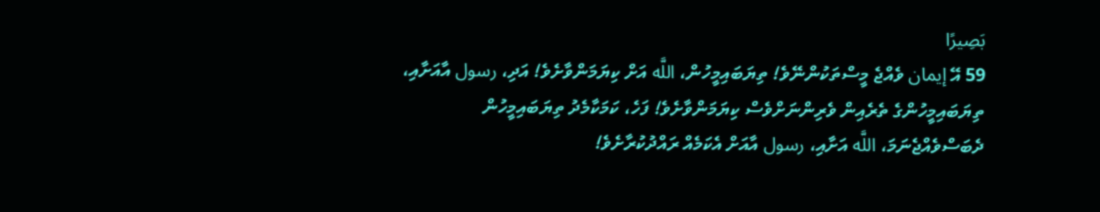بَصِيرًا
59 އޭ إيمان ވެއްޖެ މީސްތަކުންނޭވެ! ތިޔަބައިމީހުން، اللَّه އަށް ކިޔަމަންވާށެވެ! އަދި، رسول އާއަށާއި، ތިޔަބައިމީހުންގެ ތެރެއިން ވެރިންނަށްވެސް ކިޔަމަންވާށެވެ! ފަހެ، ކަމަކާމެދު ތިޔަބައިމީހުން ދެބަސްވެއްޖެނަމަ، اللَّه އަށާއި، رسول އާއަށް އެކަމެއް ރައްދުކުރާށެވެ!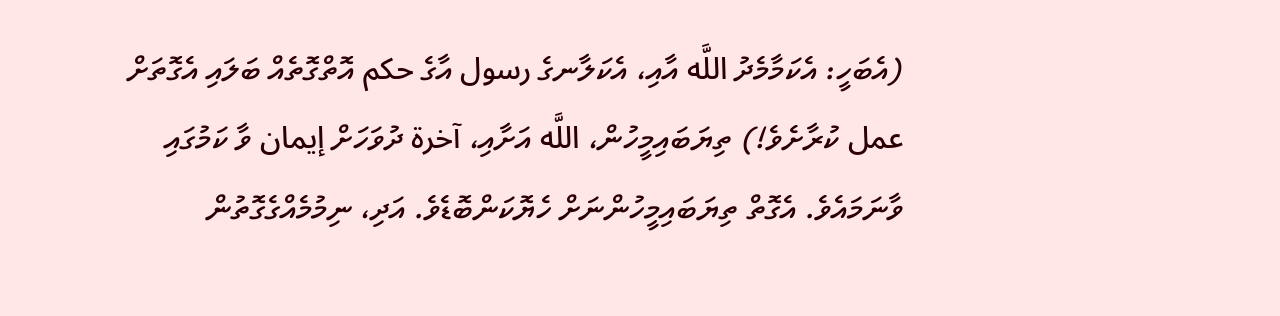(އެބަހީ: އެކަމާމެދު اللَّه އާއި، އެކަލާނގެ رسول އާގެ حكم އޮތްގޮތެއް ބަލައި އެގޮތަށް عمل ކުރާށެވެ!) ތިޔަބައިމީހުން، اللَّه އަށާއި، آخرة ދުވަހަށް إيمان ވާ ކަމުގައި ވާނަމައެވެ. އެގޮތް ތިޔަބައިމީހުންނަށް ހެޔޮކަންބޮޑެވެ. އަދި، ނިމުމެއްގެގޮތުން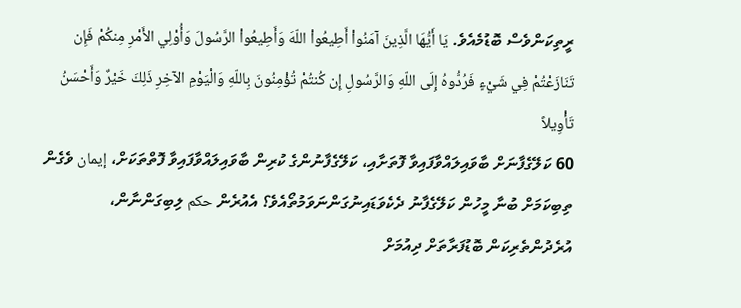ރީތިކަންވެސް ބޮޑުމެއެވެ. يَا أَيُّهَا الَّذِينَ آمَنُواْ أَطِيعُواْ اللّهَ وَأَطِيعُواْ الرَّسُولَ وَأُوْلِي الأَمْرِ مِنكُمْ فَإِن تَنَازَعْتُمْ فِي شَيْءٍ فَرُدُّوهُ إِلَى اللّهِ وَالرَّسُولِ إِن كُنتُمْ تُؤْمِنُونَ بِاللّهِ وَالْيَوْمِ الآخِرِ ذَلِكَ خَيْرٌ وَأَحْسَنُ تَأْوِيلاً
60 ކަލޭގެފާނަށް ބާވައިލައްވާފައިވާ ފޮތަށާއި، ކަލޭގެފާނުންގެ ކުރިން ބާވައިލައްވާފައިވާ ފޮތްތަކަށް، إيمان ވެގެން ތިބިކަމަށް ބުނާ މީހުން ކަލޭގެފާނު ދެކެވަޑައިނުގަންނަވަމުތޯއެވެ؟ އެއުރެން حكم ލިބިގަންނާން، އުރެދުންތެރިކަން ބޮޑުފަރާތަށް ދިއުމަށް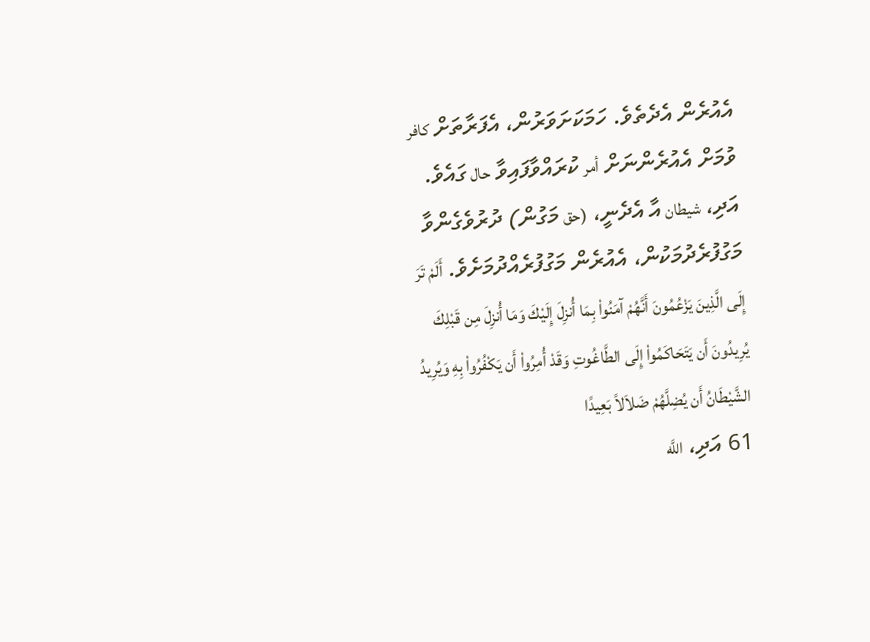އެއުރެން އެދެތެވެ. ހަމަކަށަވަރުން، އެފަރާތަށް كافر ވުމަށް އެއުރެންނަށް أمر ކުރައްވާފައިވާ حال ގައެވެ. އަދި، شيطان އާ އެދެނީ، (حق މަގުން) ދުރުވެގެންވާ މަގުފުރެދުމަކުން، އެއުރެން މަގުފުރެއްދުމަށެވެ. أَلَمْ تَرَ إِلَى الَّذِينَ يَزْعُمُونَ أَنَّهُمْ آمَنُواْ بِمَا أُنزِلَ إِلَيْكَ وَمَا أُنزِلَ مِن قَبْلِكَ يُرِيدُونَ أَن يَتَحَاكَمُواْ إِلَى الطَّاغُوتِ وَقَدْ أُمِرُواْ أَن يَكْفُرُواْ بِهِ وَيُرِيدُ الشَّيْطَانُ أَن يُضِلَّهُمْ ضَلاَلاً بَعِيدًا
61 އަދި، اللَّه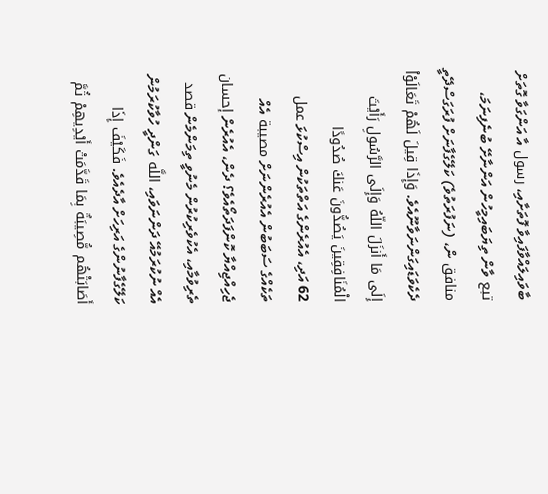ބާވައިލައްވާފައިވާ ފޮތަށާއި، رسول އާ އަންގަވާ ގޮތަށް تبع ވާން ތިޔަބައިމީހުން އަންނާށޭ ބުނެފިނަމަ، منافق ން، (ނަފުރަތުވެ) ކަލޭގެފާނަށް ފުރަގަސްދޭތީ ދެކެވަޑައިގަންނަވާނޫއެވެ. وَإِذَا قِيلَ لَهُمْ تَعَالَوْاْ إِلَى مَا أَنزَلَ اللّهُ وَإِلَى الرَّسُولِ رَأَيْتَ الْمُنَافِقِينَ يَصُدُّونَ عَنكَ صُدُودًا
62 އަދި، އެއުރެންގެ އަތްތަކުން އިސްކުޅަ عمل ތަކެއްގެ ސަބަބުން އެއުރެންނަށް مصيبة އެއް ޖެހިއްޖިއްޔާ ކޮންފަދަތޯއެވެ؟ ދެން، އެއުރެން إحسان ތެރިވުމާއި، އެކުވެރިކުރުން މެނުވީ ތިމަންމެން قصد އެއް ނުކުރަމުއޭ ދަންނަވައި، اللَّه ގަންދީ ހުވާކުރަމުން ކަލޭގެފާނުންގެ އަރިހަށް އާދެއެވެ. فَكَيْفَ إِذَا أَصَابَتْهُم مُّصِيبَةٌ بِمَا قَدَّمَتْ أَيْدِيهِمْ ثُمَّ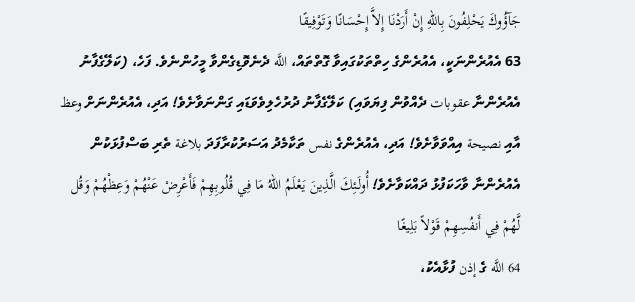جَآؤُوكَ يَحْلِفُونَ بِاللّهِ إِنْ أَرَدْنَا إِلاَّ إِحْسَانًا وَتَوْفِيقًا
63 އެއުރެންނަކީ، އެއުރެންގެ ހިތްތަކުގައިވާ ގޮތްތައް، اللَّه ދެނެވޮޑިގެންވާ މީހުންނެވެ. ފަހެ، (ކަލޭގެފާނު އެއުރެންނާ عقوبات ދެއްވުން ފިޔަވައި) ކަލޭގެފާނު ދުރުހެލިވެވަޑައި ގަންނަވާށެވެ! އަދި، އެއުރެންނަށް وعظ އާއި نصيحة އިއްވަވާށެވެ! އަދި، އެއުރެންގެ نفس ތަކާމެދު އަސަރުކުރާފަދަ بلاغة ތެރި ބަސްފުޅަކުން އެއުރެންނާ ވާހަކަފުޅު ދައްކަވާށެވެ! أُولَـئِكَ الَّذِينَ يَعْلَمُ اللّهُ مَا فِي قُلُوبِهِمْ فَأَعْرِضْ عَنْهُمْ وَعِظْهُمْ وَقُل لَّهُمْ فِي أَنفُسِهِمْ قَوْلاً بَلِيغًا
64 اللَّه ގެ إذن ފުޅާއެކު،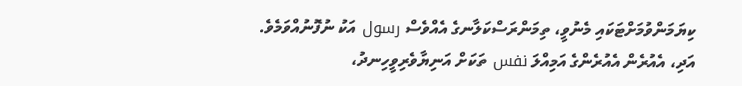ކިޔަމަންވުމަށްޓަކައި މެނުވީ، ތިމަންރަސްކަލާނގެ އެއްވެސް رسول އަކު ނުފޮނުއްވަމެވެ. އަދި، އެއުރެން އެއުރެންގެ އަމިއްލަ نفس ތަކަށް އަނިޔާވެރިވީހިނދު،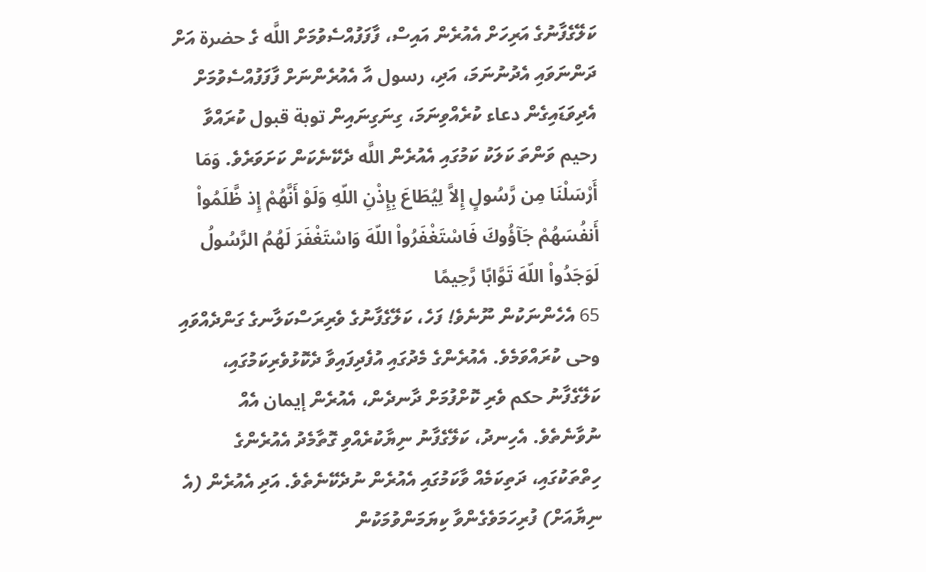ކަލޭގެފާނުގެ އަރިހަށް އެއުރެން އައިސް، ފާފަފުއްސެވުމަށް اللَّه ގެ حضرة އަށް ދަންނަވައި އެދުނުނަމަ، އަދި، رسول އާ އެއުރެންނަށް ފާފަފުއްސެވުމަށް އެދިވަޑައިގެން دعاء ކުރެއްވިނަމަ، ގިނަގިނައިން توبة قبول ކުރައްވާ رحيم ވަންތަ ކަލަކު ކަމުގައި އެއުރެން اللَّه ދެކޭނެކަން ކަށަވަރެވެ. وَمَا أَرْسَلْنَا مِن رَّسُولٍ إِلاَّ لِيُطَاعَ بِإِذْنِ اللّهِ وَلَوْ أَنَّهُمْ إِذ ظَّلَمُواْ أَنفُسَهُمْ جَآؤُوكَ فَاسْتَغْفَرُواْ اللّهَ وَاسْتَغْفَرَ لَهُمُ الرَّسُولُ لَوَجَدُواْ اللّهَ تَوَّابًا رَّحِيمًا
65 އެހެންނަކުން ނޫނެވެ! ފަހެ، ކަލޭގެފާނުގެ ވެރިރަސްކަލާނގެ ގަންދެއްވައި وحى ކުރައްވަމެވެ. އެއުރެންގެ މެދުގައި އުފެދިފައިވާ ދެކޮޅުވެރިކަމުގައި، ކަލޭގެފާނު حكم ވެރި ކޮށްފުމަށް ދާނދެން، އެއުރެން إيمان އެއް ނުވާނެތެވެ. އެހިނދު، ކަލޭގެފާނު ނިޔާކުރެއްވި ގޮތާމެދު އެއުރެންގެ ހިތްތަކުގައި، ދަތިކަމެއް ވާކަމުގައި އެއުރެން ނުދެކޭނެތެވެ. އަދި އެއުރެން (އެ ނިޔާއަށް) ފުރިހަމަވެގެންވާ ކިޔަމަންވުމަކުން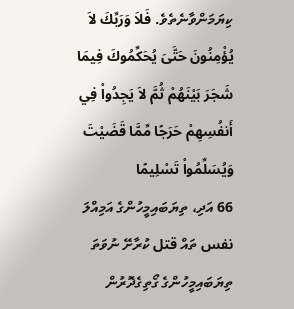ކިޔަމަންވާނެތެވެ. فَلاَ وَرَبِّكَ لاَ يُؤْمِنُونَ حَتَّىَ يُحَكِّمُوكَ فِيمَا شَجَرَ بَيْنَهُمْ ثُمَّ لاَ يَجِدُواْ فِي أَنفُسِهِمْ حَرَجًا مِّمَّا قَضَيْتَ وَيُسَلِّمُواْ تَسْلِيمًا
66 އަދި، ތިޔަބައިމީހުންގެ އަމިއްލަ نفس ތައް قتل ކުރާށޭ ނުވަތަ ތިޔަބައިމީހުންގެ ގޯތިގެދޮރުން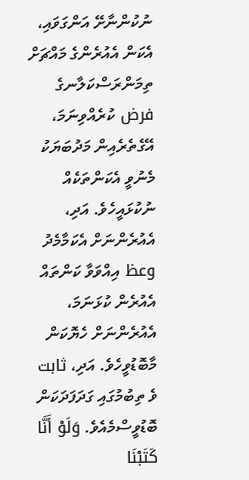ނުކުންނާށޭ އަންގަވައި، އެކަން އެއުރެންގެ މައްޗަށް ތިމަންރަސްކަލާނގެ فرض ކުރެއްވިނަމަ، އޭގެތެރެއިން މަދުބަޔަކު މެނުވީ އެކަންތަކެއް ނުކުޅައީހެވެ. އަދި، އެއުރެންނަށް އެކަމާމެދު وعظ އިއްވަވާ ކަންތައް އެއުރެން ކުޅަނަމަ، އެއުރެންނަށް ހެޔޮކަން މާބޮޑުވީހެވެ. އަދި، ثابت ވެ ތިބުމުގައި ގަދަފަދަކަން ބޮޑުވީސްމެއެވެ. وَلَوْ أَنَّا كَتَبْنَا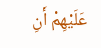عَلَيْهِمْ أَنِ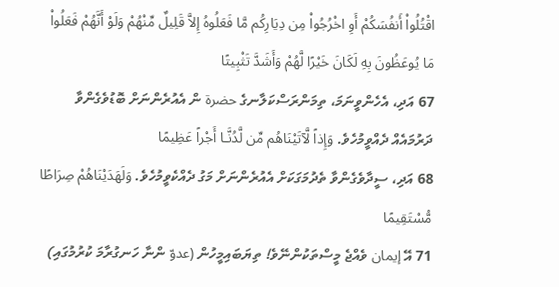اقْتُلُواْ أَنفُسَكُمْ أَوِ اخْرُجُواْ مِن دِيَارِكُم مَّا فَعَلُوهُ إِلاَّ قَلِيلٌ مِّنْهُمْ وَلَوْ أَنَّهُمْ فَعَلُواْ مَا يُوعَظُونَ بِهِ لَكَانَ خَيْرًا لَّهُمْ وَأَشَدَّ تَثْبِيتًا
67 އަދި، އެހެންވީނަމަ، ތިމަންރަސްކަލާނގެ حضرة ން އެއުރެންނަށް ބޮޑުވެގެންވާ ދަރުމައެއް ދެއްވީމުހެވެ. وَإِذاً لَّآتَيْنَاهُم مِّن لَّدُنَّـا أَجْراً عَظِيمًا
68 އަދި، ސީދާވެގެންވާ ތެދުމަގަކަށް އެއުރެންނަށް މަގު ދެއްކެވީމުހެވެ. وَلَهَدَيْنَاهُمْ صِرَاطًا مُّسْتَقِيمًا
71 އޭ إيمان ވެއްޖެ މީސްތަކުންނޭވެ! ތިޔަބައިމީހުން (عدوّ ންނާ ހަނގުރާމަ ކުރުމުގައި)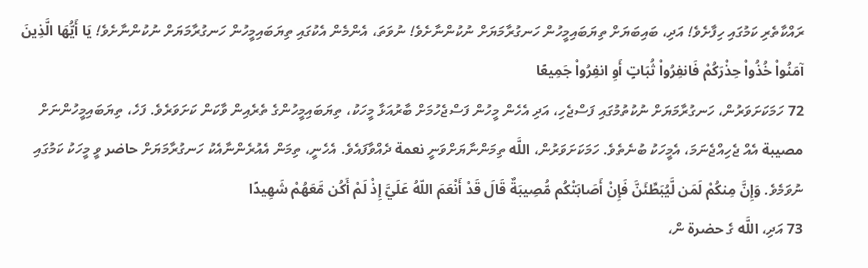ރައްކާތެރި ކަމުގައި ހިފާށެވެ! އަދި، ބައިބަޔަށް ތިޔަބައިމީހުން ހަނގުރާމަޔަށް ނުކުންނާށެވެ! ނުވަތަ، އެންމެން އެކުގައި ތިޔަބައިމީހުން ހަނގުރާމަޔަށް ނުކުންނާށެވެ! يَا أَيُّهَا الَّذِينَ آمَنُواْ خُذُواْ حِذْرَكُمْ فَانفِرُواْ ثُبَاتٍ أَوِ انفِرُواْ جَمِيعًا
72 ހަމަކަށަވަރުން، ހަނގުރާމަޔަށް ނުކުތުމުގައި ފަސްޖެހި، އަދި އެހެން މީހުން ފަސްޖެހުމަށް ބާރުއަޅާ މީހަކު، ތިޔަބައިމީހުންގެ ތެރެއިން ވާކަން ކަށަވަރެވެ. ފަހެ، ތިޔަބައިމީހުންނަށް مصيبة އެއް ޖެހިއްޖެނަމަ، އެމީހަކު ބުނެތެވެ. ހަމަކަށަވަރުން، اللَّه ތިމަންނާޔަށްވަނީ نعمة ދެއްވާފައެވެ. އެހެނީ، ތިމަން އެއުރެންނާއެކު ހަނގުރާމަޔަށް حاضر ވީ މީހަކު ކަމުގައި ނުވަމެވެ. وَإِنَّ مِنكُمْ لَمَن لَّيُبَطِّئَنَّ فَإِنْ أَصَابَتْكُم مُّصِيبَةٌ قَالَ قَدْ أَنْعَمَ اللّهُ عَلَيَّ إِذْ لَمْ أَكُن مَّعَهُمْ شَهِيدًا
73 އަދި، اللَّه ގެ حضرة ން،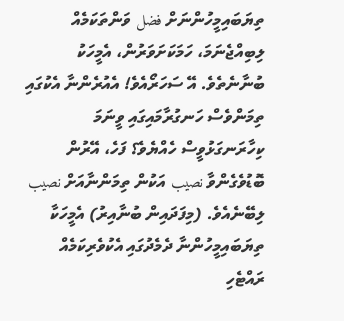ތިޔަބައިމީހުންނަށް فضل ވަންތަކަމެއް ލިބިއްޖެނަމަ، ހަމަކަށަވަރުން، އެމީހަކު ބުނާނެތެވެ. އޭ ސަހަރޯއެވެ! އެއުރެންނާ އެކުގައި ތިމަންވެސް ހަނގުރާމައިގައި ވީނަމަ ކިހާރަނގަޅުވީސް ހެއްޔެވެ؟ ފަހެ، އޭރުން ބޮޑުވެގެންވާ نصيب އަކުން ތިމަންނާއަށް نصيب ލިބޭނެއެވެ. (މިފަދައިން ބުނާއިރު) އެމީހަކާ ތިޔަބައިމީހުންނާ ދެމެދުގައި އެކުވެރިކަމެއް ރައްޓެހި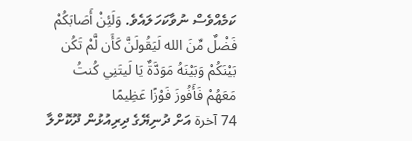ކަމެއްވެސް ނުވާކަހަލައެވެ. وَلَئِنْ أَصَابَكُمْ فَضْلٌ مِّنَ الله لَيَقُولَنَّ كَأَن لَّمْ تَكُن بَيْنَكُمْ وَبَيْنَهُ مَوَدَّةٌ يَا لَيتَنِي كُنتُ مَعَهُمْ فَأَفُوزَ فَوْزًا عَظِيمًا
74 آخرة އަށް ދުނިޔޭގެ ދިރިއުޅުން ދޫކޮށްލާ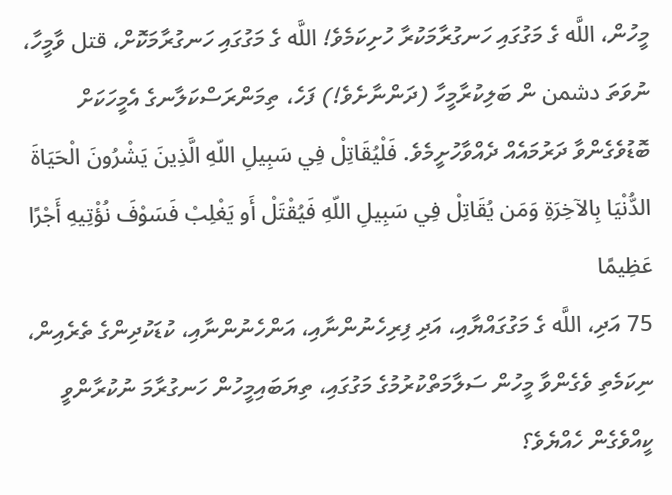މީހުން، اللَّه ގެ މަގުގައި ހަނގުރާމަކުރާ ހުށިކަމެވެ! اللَّه ގެ މަގުގައި ހަނގުރާމަކޮށް، قتل ވާމީހާ، ނުވަތަ دشمن ން ބަލިކުރާމީހާ (ދަންނާށެވެ!) ފަހެ، ތިމަންރަސްކަލާނގެ އެމީހަކަށް ބޮޑުވެގެންވާ ދަރުމައެއް ދެއްވާހުށީމެވެ. فَلْيُقَاتِلْ فِي سَبِيلِ اللّهِ الَّذِينَ يَشْرُونَ الْحَيَاةَ الدُّنْيَا بِالآخِرَةِ وَمَن يُقَاتِلْ فِي سَبِيلِ اللّهِ فَيُقْتَلْ أَو يَغْلِبْ فَسَوْفَ نُؤْتِيهِ أَجْرًا عَظِيمًا
75 އަދި، اللَّه ގެ މަގުގައްޔާއި، އަދި ފިރިހެނުންނާއި، އަންހެނުންނާއި، ކުޑަކުދިންގެ ތެރެއިން، ނިކަމެތި ވެގެންވާ މީހުން ސަލާމަތްކުރުމުގެ މަގުގައި، ތިޔަބައިމީހުން ހަނގުރާމަ ނުކުރާންވީ ކީއްވެގެން ހެއްޔެވެ؟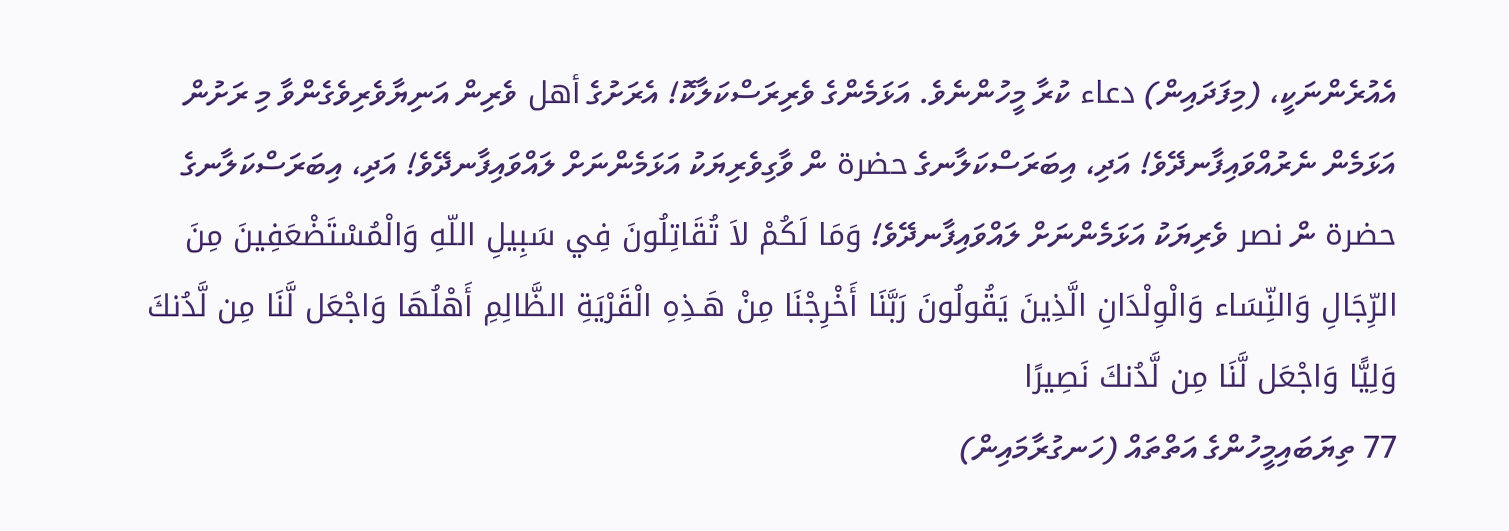އެއުރެންނަކީ، (މިފަދައިން) دعاء ކުރާ މީހުންނެވެ. އަޅަމެންގެ ވެރިރަސްކަލާކޮ! އެރަށުގެ أهل ވެރިން އަނިޔާވެރިވެގެންވާ މި ރަށުން އަޅަމެން ނެރުއްވައިފާނދޭވެ! އަދި، އިބަރަސްކަލާނގެ حضرة ން ވާގިވެރިޔަކު އަޅަމެންނަށް ލައްވައިފާނދޭވެ! އަދި، އިބަރަސްކަލާނގެ حضرة ން نصر ވެރިޔަކު އަޅަމެންނަށް ލައްވައިފާނދޭވެ! وَمَا لَكُمْ لاَ تُقَاتِلُونَ فِي سَبِيلِ اللّهِ وَالْمُسْتَضْعَفِينَ مِنَ الرِّجَالِ وَالنِّسَاء وَالْوِلْدَانِ الَّذِينَ يَقُولُونَ رَبَّنَا أَخْرِجْنَا مِنْ هَـذِهِ الْقَرْيَةِ الظَّالِمِ أَهْلُهَا وَاجْعَل لَّنَا مِن لَّدُنكَ وَلِيًّا وَاجْعَل لَّنَا مِن لَّدُنكَ نَصِيرًا
77 ތިޔަބައިމީހުންގެ އަތްތައް (ހަނގުރާމައިން)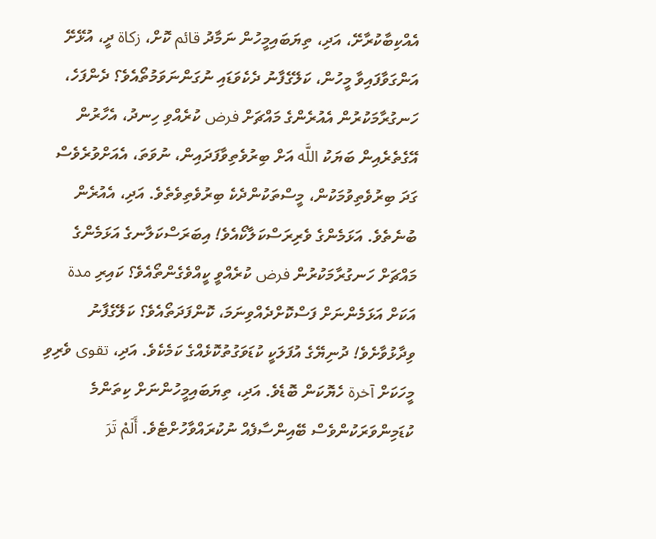އެއްކިބާކުރާށޭ، އަދި، ތިޔަބައިމީހުން ނަމާދު قائم ކޮށް، زكاة ދީ، އުޅޭށޭ އަންގަވާފައިވާ މީހުން، ކަލޭގެފާނު ދެކެވަޑައި ނުގަންނަވަމުތޯއެވެ؟ ދެންފަހެ، ހަނގުރާމަކުރުން އެއުރެންގެ މައްޗަށް فرض ކުރެއްވި ހިނދު، އެހާރުން އޭގެތެރެއިން ބަޔަކު اللَّه އަށް ބިރުވެތިވާފަދައިން، ނުވަތަ، އެއަށްވުރެވެސް ގަދަ ބިރުވެތިވުމަކުން، މީސްތަކުންދެކެ ބިރުވެތިވެތެވެ. އަދި، އެއުރެން ބުނެތެވެ. އަޅަމެންގެ ވެރިރަސްކަލާކޯއެވެ! އިބަރަސްކަލާނގެ އަޅަމެންގެ މައްޗަށް ހަނގުރާމަކުރުން فرض ކުރެއްވީ ކީއްވެގެންތޯއެވެ؟ ކައިރި مدة އަކަށް އަޅަމެންނަށް ފަސްކޮށްދެއްވިނަމަ، ކޮންފަދަތޯއެވެ؟ ކަލޭގެފާނު ވިދާޅުވާށެވެ! ދުނިޔޭގެ އުފަލަކީ ކުޑަވަގުތުކޮޅެއްގެ ކަމެކެވެ. އަދި، تقوى ވެރިވި މީހަކަށް آخرة ހެޔޮކަން ބޮޑެވެ. އަދި، ތިޔަބައިމީހުންނަށް ކިތަންމެ ކުޑަމިންވަރަކުންވެސް ބޭއިންސާފެއް ނުކުރައްވާހުށްޓެވެ. أَلَمْ تَرَ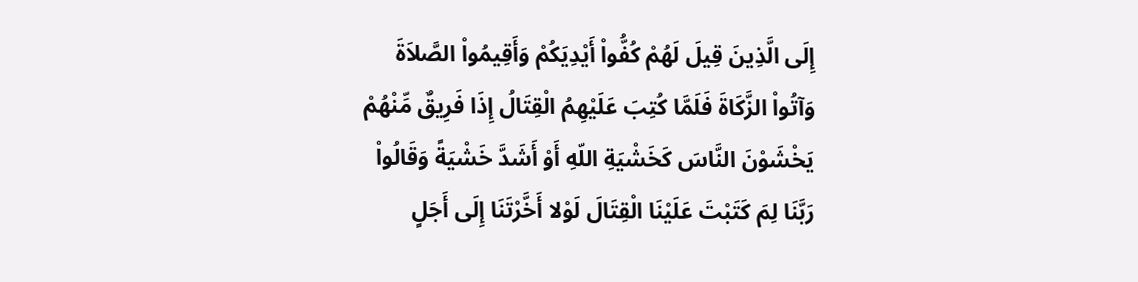إِلَى الَّذِينَ قِيلَ لَهُمْ كُفُّواْ أَيْدِيَكُمْ وَأَقِيمُواْ الصَّلاَةَ وَآتُواْ الزَّكَاةَ فَلَمَّا كُتِبَ عَلَيْهِمُ الْقِتَالُ إِذَا فَرِيقٌ مِّنْهُمْ يَخْشَوْنَ النَّاسَ كَخَشْيَةِ اللّهِ أَوْ أَشَدَّ خَشْيَةً وَقَالُواْ رَبَّنَا لِمَ كَتَبْتَ عَلَيْنَا الْقِتَالَ لَوْلا أَخَّرْتَنَا إِلَى أَجَلٍ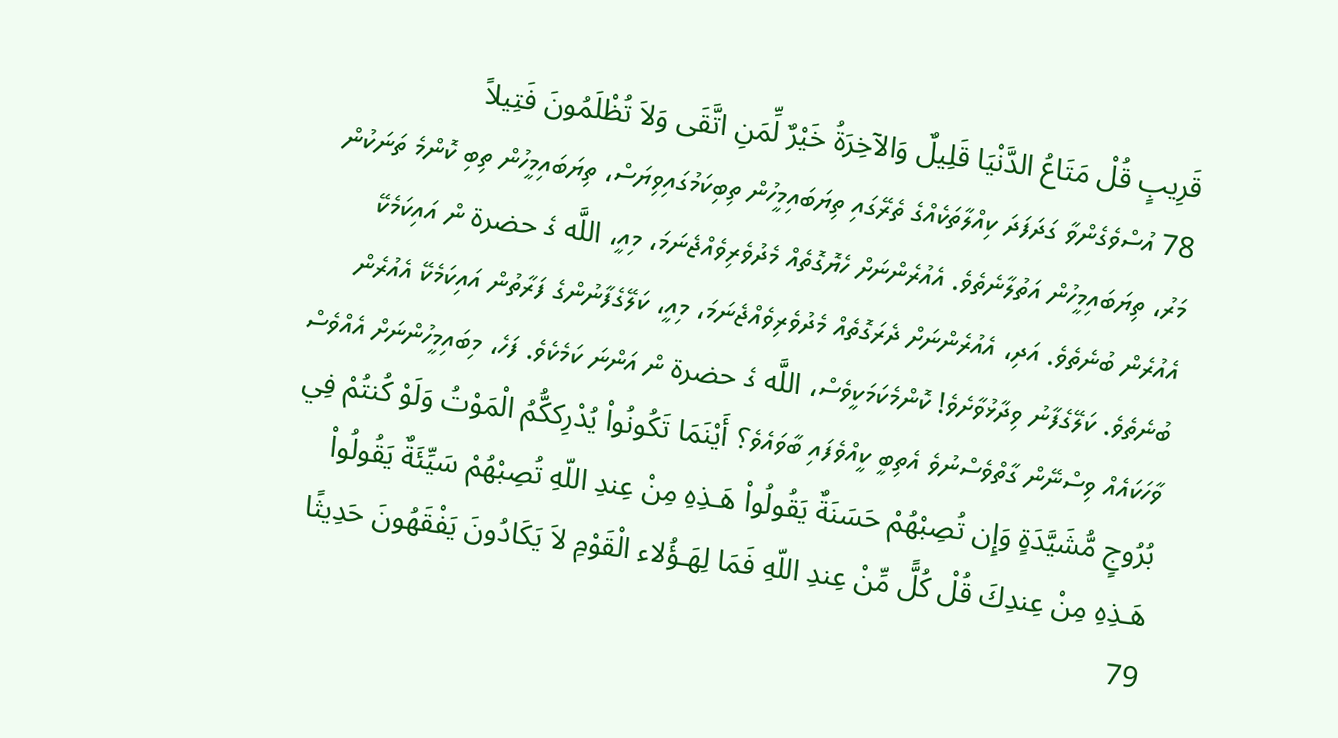قَرِيبٍ قُلْ مَتَاعُ الدَّنْيَا قَلِيلٌ وَالآخِرَةُ خَيْرٌ لِّمَنِ اتَّقَى وَلاَ تُظْلَمُونَ فَتِيلاً
78 އުސްވެގެންވާ ގަދަފަދަ ކިއްލާތަކެއްގެ ތެރޭގައި ތިޔަބައިމީހުން ތިބިކަމުގައިވިޔަސް، ތިޔަބައިމީހުން ތިބި ކޮންމެ ތަނަކުން މަރު، ތިޔަބައިމީހުން އަތުލާނެތެވެ. އެއުރެންނަށް ހެޔޮގޮތެއް މެދުވެރިވެއްޖެނަމަ، މިއީ، اللَّه ގެ حضرة ން އައިކަމެކޭ އެއުރެން ބުނެތެވެ. އަދި، އެއުރެންނަށް ދެރަގޮތެއް މެދުވެރިވެއްޖެނަމަ، މިއީ، ކަލޭގެފާނުންގެ ފަރާތުން އައިކަމެކޭ އެއުރެން ބުނެތެވެ. ކަލޭގެފާނު ވިދާޅުވާށެވެ! ކޮންމެކަމަކީވެސް، اللَّه ގެ حضرة ން އަންނަ ކަމެކެވެ. ފަހެ، މިބައިމީހުންނަށް އެއްވެސް ވާހަކައެއް ވިސްނޭން ގާތްވެސްނުވެ އެތިބީ ކީއްވެފައި ބާވައެވެ؟ أَيْنَمَا تَكُونُواْ يُدْرِككُّمُ الْمَوْتُ وَلَوْ كُنتُمْ فِي بُرُوجٍ مُّشَيَّدَةٍ وَإِن تُصِبْهُمْ حَسَنَةٌ يَقُولُواْ هَـذِهِ مِنْ عِندِ اللّهِ تُصِبْهُمْ سَيِّئَةٌ يَقُولُواْ هَـذِهِ مِنْ عِندِكَ قُلْ كُلًّ مِّنْ عِندِ اللّهِ فَمَا لِهَـؤُلاء الْقَوْمِ لاَ يَكَادُونَ يَفْقَهُونَ حَدِيثًا
79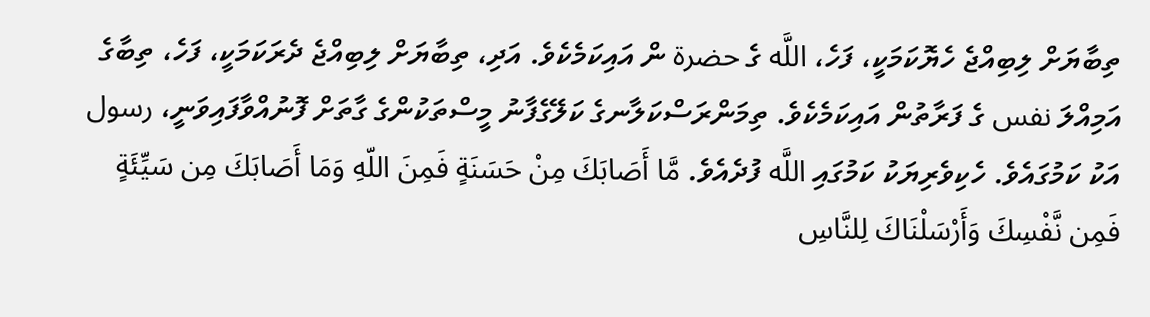ތިބާޔަށް ލިބިއްޖެ ހެޔޮކަމަކީ، ފަހެ، اللَّه ގެ حضرة ން އައިކަމެކެވެ. އަދި، ތިބާޔަށް ލިބިއްޖެ ދެރަކަމަކީ، ފަހެ، ތިބާގެ އަމިއްލަ نفس ގެ ފަރާތުން އައިކަމެކެވެ. ތިމަންރަސްކަލާނގެ ކަލޭގެފާނު މީސްތަކުންގެ ގާތަށް ފޮނުއްވާފައިވަނީ، رسول އަކު ކަމުގައެވެ. ހެކިވެރިޔަކު ކަމުގައި اللَّه ފުދެއެވެ. مَّا أَصَابَكَ مِنْ حَسَنَةٍ فَمِنَ اللّهِ وَمَا أَصَابَكَ مِن سَيِّئَةٍ فَمِن نَّفْسِكَ وَأَرْسَلْنَاكَ لِلنَّاسِ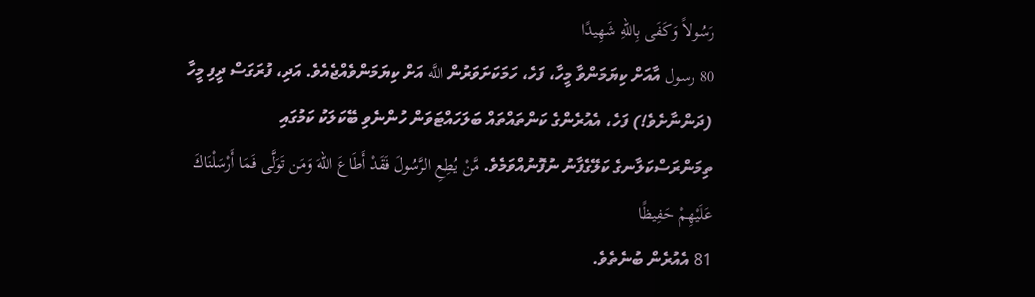رَسُولاً وَكَفَى بِاللّهِ شَهِيدًا
80 رسول އާއަށް ކިޔަމަންވާ މީހާ، ފަހެ، ހަމަކަށަވަރުން اللَّه އަށް ކިޔަމަންވެއްޖެއެވެ. އަދި، ފުރަގަސް ދީފި މީހާ (ދަންނާށެވެ!) ފަހެ، އެއުރެންގެ ކަންތައްތައް ބަލަހައްޓަވަން ހުންނެވި ބޭކަލަކު ކަމުގައި ތިމަންރަސްކަލާނގެ ކަލޭގެފާނު ނުފޮނުއްވަމެވެ. مَّنْ يُطِعِ الرَّسُولَ فَقَدْ أَطَاعَ اللّهَ وَمَن تَوَلَّى فَمَا أَرْسَلْنَاكَ عَلَيْهِمْ حَفِيظًا
81 އެއުރެން ބުނެތެވެ.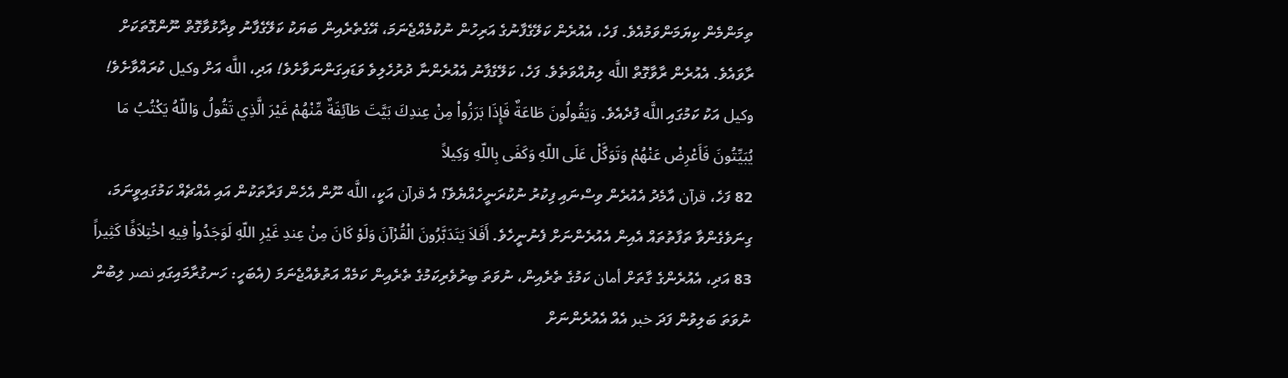ތިމަންމެން ކިޔަމަންވަމުއެވެ. ފަހެ، އެއުރެން ކަލޭގެފާނުގެ އަރިހުން ނުކުމެއްޖެނަމަ، އޭގެތެރެއިން ބަޔަކު ކަލޭގެފާނު ވިދާޅުވާގޮތް ނޫންގޮތަކަށް ރާވައެވެ. އެއުރެން ރާވާގޮތް اللَّه ލިޔުއްވަތެވެ. ފަހެ، ކަލޭގެފާނު އެއުރެންނާ ދުރުހެލިވެ ވަޑައިގަންނަވާށެވެ! އަދި، اللَّه އަށް وكيل ކުރައްވާށެވެ! وكيل އަކު ކަމުގައި اللَّه ފުދެއެވެ. وَيَقُولُونَ طَاعَةٌ فَإِذَا بَرَزُواْ مِنْ عِندِكَ بَيَّتَ طَآئِفَةٌ مِّنْهُمْ غَيْرَ الَّذِي تَقُولُ وَاللّهُ يَكْتُبُ مَا يُبَيِّتُونَ فَأَعْرِضْ عَنْهُمْ وَتَوَكَّلْ عَلَى اللّهِ وَكَفَى بِاللّهِ وَكِيلاً
82 ފަހެ، قرآن އާމެދު އެއުރެން ވިސްނައި ފިކުރު ނުކުރަނީހެއްޔެވެ؟ އެ قرآن އަކީ، اللَّه ނޫން އެހެން ފަރާތަކުން އައި އެއްޗެއް ކަމުގައިވީނަމަ، ގިނަވެގެންވާ ތަފާތުތައް އެއިން އެއުރެންނަށް ފެނުނީހެވެ. أَفَلاَ يَتَدَبَّرُونَ الْقُرْآنَ وَلَوْ كَانَ مِنْ عِندِ غَيْرِ اللّهِ لَوَجَدُواْ فِيهِ اخْتِلاَفًا كَثِيراً
83 އަދި، އެއުރެންގެ ގާތަށް أمان ކަމުގެ ތެރެއިން، ނުވަތަ ބިރުވެރިކަމުގެ ތެރެއިން ކަމެއް އަތުވެއްޖެނަމަ (އެބަހީ: ހަނގުރާމައިގައި نصر ލިބުން ނުވަތަ ބަލިވުން ފަދަ خبر އެއް އެއުރެންނަށް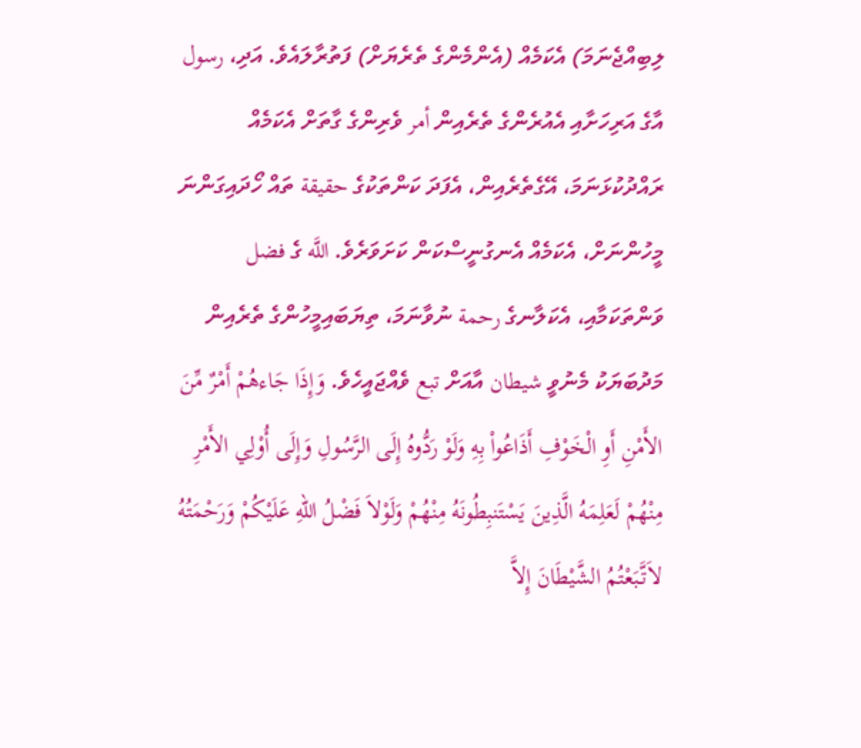ލިބިއްޖެނަމަ) އެކަމެއް (އެންމެންގެ ތެރެޔަށް) ފަތުރާލައެވެ. އަދި، رسول އާގެ އަރިހަށާއި އެއުރެންގެ ތެރެއިން أمر ވެރިންގެ ގާތަށް އެކަމެއް ރައްދުކުޅަނަމަ، އޭގެތެރެއިން، އެފަދަ ކަންތަކުގެ حقيقة ތައް ހޯދައިގަންނަ މީހުންނަށް، އެކަމެއް އެނގުނީސްކަން ކަށަވަރެވެ. اللَّه ގެ فضل ވަންތަކަމާއި، އެކަލާނގެ رحمة ނުވާނަމަ، ތިޔަބައިމީހުންގެ ތެރެއިން މަދުބަޔަކު މެނުވީ شيطان އާއަށް تبع ވެއްޖައީހެވެ. وَإِذَا جَاءهُمْ أَمْرٌ مِّنَ الأَمْنِ أَوِ الْخَوْفِ أَذَاعُواْ بِهِ وَلَوْ رَدُّوهُ إِلَى الرَّسُولِ وَإِلَى أُوْلِي الأَمْرِ مِنْهُمْ لَعَلِمَهُ الَّذِينَ يَسْتَنبِطُونَهُ مِنْهُمْ وَلَوْلاَ فَضْلُ اللّهِ عَلَيْكُمْ وَرَحْمَتُهُ لاَتَّبَعْتُمُ الشَّيْطَانَ إِلاَّ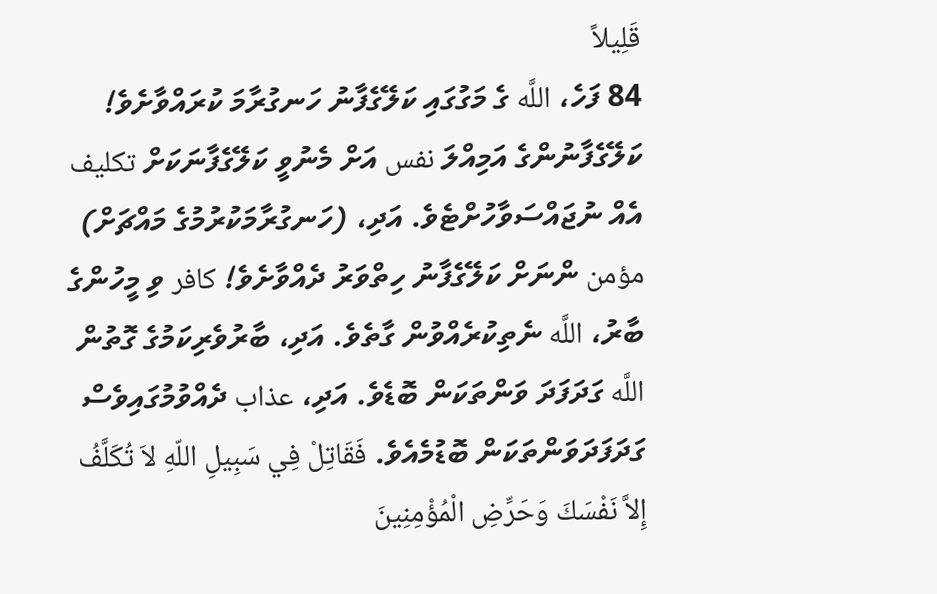قَلِيلاً
84 ފަހެ، اللَّه ގެ މަގުގައި ކަލޭގެފާނު ހަނގުރާމަ ކުރައްވާށެވެ! ކަލޭގެފާނުންގެ އަމިއްލަ نفس އަށް މެނުވީ ކަލޭގެފާނަކަށް تكليف އެއް ނުޖައްސަވާހުށްޓެވެ. އަދި، (ހަނގުރާމަކުރުމުގެ މައްޗަށް) مؤمن ންނަށް ކަލޭގެފާނު ހިތްވަރު ދެއްވާށެވެ! كافر ވި މީހުންގެ ބާރު، اللَّه ނެތިކުރެއްވުން ގާތެވެ. އަދި، ބާރުވެރިކަމުގެ ގޮތުން اللَّه ގަދަފަދަ ވަންތަކަން ބޮޑެވެ. އަދި، عذاب ދެއްވުމުގައިވެސް ގަދަފަދަވަންތަކަން ބޮޑުމެއެވެ. فَقَاتِلْ فِي سَبِيلِ اللّهِ لاَ تُكَلَّفُ إِلاَّ نَفْسَكَ وَحَرِّضِ الْمُؤْمِنِينَ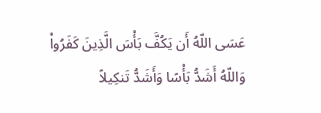عَسَى اللّهُ أَن يَكُفَّ بَأْسَ الَّذِينَ كَفَرُواْ وَاللّهُ أَشَدُّ بَأْسًا وَأَشَدُّ تَنكِيلاً